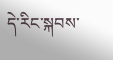དེ་རིང་སྐབས་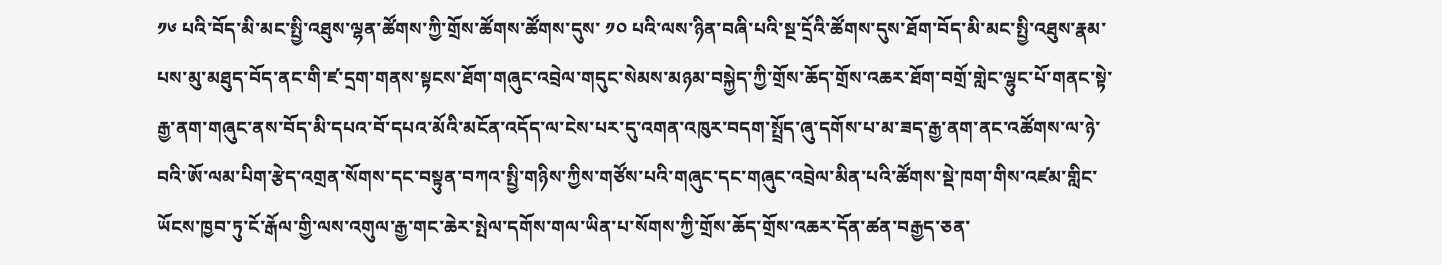༡༦ པའི་བོད་མི་མང་སྤྱི་འཐུས་ལྷན་ཚོགས་ཀྱི་གྲོས་ཚོགས་ཚོགས་དུས་ ༡༠ པའི་ལས་ཉིན་བཞི་པའི་སྔ་དྲོའི་ཚོགས་དུས་ཐོག་བོད་མི་མང་སྤྱི་འཐུས་རྣམ་པས་མུ་མཐུད་བོད་ནང་གི་ཛ་དྲག་གནས་སྟངས་ཐོག་གཞུང་འབྲེལ་གདུང་སེམས་མཉམ་བསྐྱེད་ཀྱི་གྲོས་ཆོད་གྲོས་འཆར་ཐོག་བགྲོ་གླེང་ལྷུང་པོ་གནང་སྟེ་རྒྱ་ནག་གཞུང་ནས་བོད་མི་དཔའ་བོ་དཔའ་མོའི་མངོན་འདོད་ལ་ངེས་པར་དུ་འགན་འཁུར་བདག་སྤྲོད་ཞུ་དགོས་པ་མ་ཟད་རྒྱ་ནག་ནང་འཚོགས་ལ་ཉེ་བའི་ཨོ་ལམ་པིག་རྩེད་འགྲན་སོགས་དང་བསྟུན་བཀའ་སྤྱི་གཉིས་ཀྱིས་གཙོས་པའི་གཞུང་དང་གཞུང་འབྲེལ་མིན་པའི་ཚོགས་སྡེ་ཁག་གིས་འཛམ་གླིང་ཡོངས་ཁྱབ་ཏུ་ངོ་རྒོལ་གྱི་ལས་འགུལ་རྒྱ་གང་ཆེར་སྤེལ་དགོས་གལ་ཡིན་པ་སོགས་ཀྱི་གྲོས་ཆོད་གྲོས་འཆར་དོན་ཚན་བརྒྱད་ཅན་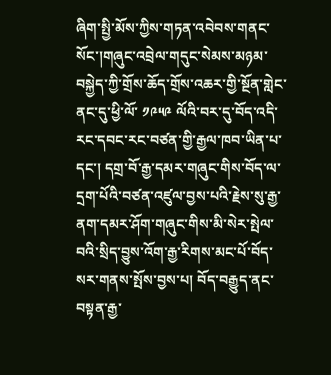ཞིག་སྤྱི་མོས་ཀྱིས་གཏན་འབེབས་གནང་སོང་།གཞུང་འབྲེལ་གདུང་སེམས་མཉམ་བསྐྱེད་ཀྱི་གྲོས་ཆོད་གྲོས་འཆར་གྱི་སྔོན་གླེང་ནང་དུ་ཕྱི་ལོ་ ༡༩༥༩ ལོའི་བར་དུ་བོད་འདི་རང་དབང་རང་བཙན་གྱི་རྒྱལ་ཁབ་ཡིན་པ་དང་། དགྲ་བོ་རྒྱ་དམར་གཞུང་གིས་བོད་ལ་དྲག་པོའི་བཙན་འཛུལ་བྱས་པའི་རྗེས་སུ་རྒྱ་ནག་དམར་ཤོག་གཞུང་གིས་མི་སེར་སྤེལ་བའི་སྲིད་བྱུས་འོག་རྒྱ་རིགས་མང་པོ་བོད་སར་གནས་སྤོས་བྱས་པ། བོད་བརྒྱུད་ནང་བསྟན་རྒྱ་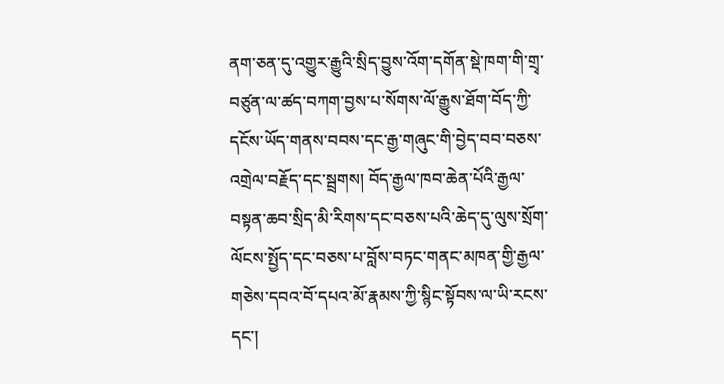ནག་ཅན་དུ་འགྱུར་རྒྱུའི་སྲིད་བྱུས་འོག་དགོན་སྡེ་ཁག་གི་གྲྭ་བཙུན་ལ་ཚད་བཀག་བྱས་པ་སོགས་ལོ་རྒྱུས་ཐོག་བོད་ཀྱི་དངོས་ཡོད་གནས་བབས་དང་རྒྱ་གཞུང་གི་བྱེད་བབ་བཅས་འགྲེལ་བརྗོད་དང་སྦྲགས། བོད་རྒྱལ་ཁབ་ཆེན་པོའི་རྒྱལ་བསྟན་ཆབ་སྲིད་མི་རིགས་དང་བཅས་པའི་ཆེད་དུ་ལུས་སྲོག་ལོངས་སྤྱོད་དང་བཅས་པ་བློས་བཏང་གནང་མཁན་གྱི་རྒྱལ་གཅེས་དབའ་བོ་དཔའ་མོ་རྣམས་ཀྱི་སྙིང་སྟོབས་ལ་ཡི་རངས་དང་།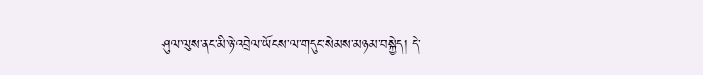ཤུལ་ལུས་ནང་མི་ཉེ་འབྲེལ་ཡོངས་ལ་གདུང་སེམས་མཉམ་བསྐྱེད། དེ་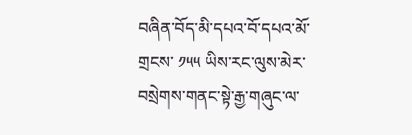བཞིན་བོད་མི་དཔའ་བོ་དཔའ་མོ་གྲངས་ ༡༥༥ ཡིས་རང་ལུས་མེར་བསྲེགས་གནང་སྟེ་རྒྱ་གཞུང་ལ་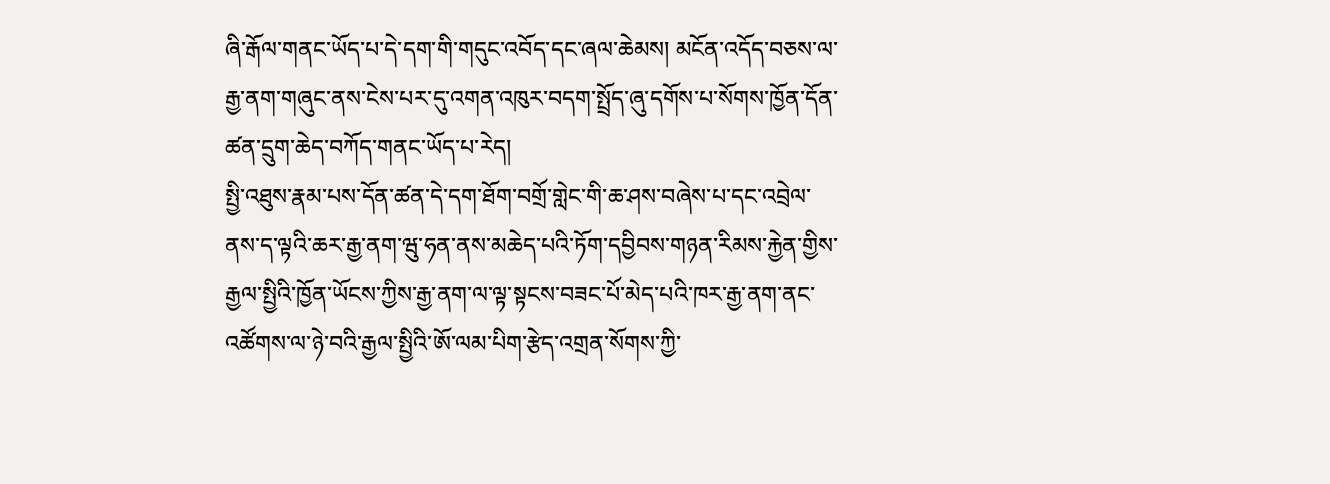ཞི་རྒོལ་གནང་ཡོད་པ་དེ་དག་གི་གདུང་འབོད་དང་ཞལ་ཆེམས། མངོན་འདོད་བཅས་ལ་རྒྱ་ནག་གཞུང་ནས་ངེས་པར་དུ་འགན་འཁུར་བདག་སྤྲོད་ཞུ་དགོས་པ་སོགས་ཁྱོན་དོན་ཚན་དྲུག་ཆེད་བཀོད་གནང་ཡོད་པ་རེད།
སྤྱི་འཐུས་རྣམ་པས་དོན་ཚན་དེ་དག་ཐོག་བགྲོ་གླེང་གི་ཆ་ཤས་བཞེས་པ་དང་འབྲེལ་ནས་ད་ལྟའི་ཆར་རྒྱ་ནག་ཝུ་ཧན་ནས་མཆེད་པའི་ཏོག་དབྱིབས་གཉན་རིམས་རྐྱེན་གྱིས་རྒྱལ་སྤྱིའི་ཁྱོན་ཡོངས་ཀྱིས་རྒྱ་ནག་ལ་ལྟ་སྟངས་བཟང་པོ་མེད་པའི་ཁར་རྒྱ་ནག་ནང་འཚོགས་ལ་ཉེ་བའི་རྒྱལ་སྤྱིའི་ཨོ་ལམ་པིག་རྩེད་འགྲན་སོགས་ཀྱི་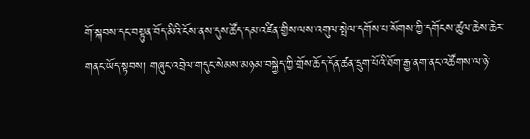གོ་སྐབས་དང་བསྟུན་བོད་མིའི་ངོས་ནས་དུས་ཚོད་དམ་འཛིན་གྱིས་ལས་འགུལ་སྤེལ་དགོས་པ་སོགས་ཀྱི་དགོངས་ཚུལ་ཆེས་ཆེར་གནང་ཡོད་སྟབས། གཞུང་འབྲེལ་གདུང་སེམས་མཉམ་བསྐྱེད་ཀྱི་གྲོས་ཆོད་དོན་ཚན་དྲུག་པོའི་ཐོག་རྒྱ་ནག་ནང་འཚོགས་ལ་ཉེ་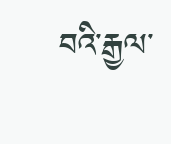བའི་རྒྱལ་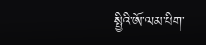སྤྱིའི་ཨོ་ལམ་པིག་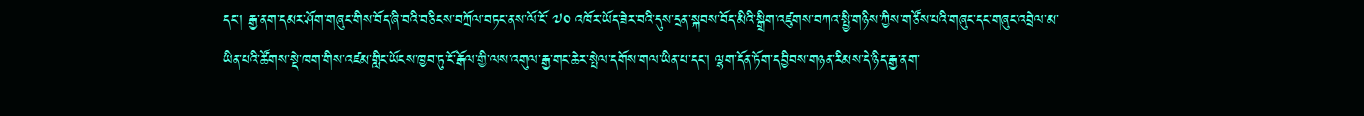དང་། རྒྱ་ནག་དམར་ཤོག་གཞུང་གིས་བོད་ཞི་བའི་བཅིངས་བཀྲོལ་བཏང་ནས་ལོ་ངོ་ ༧༠ འཁོར་ཡོད་ཟེར་བའི་དུས་དྲན་སྐབས་བོད་མིའི་སྒྲིག་འཛུགས་བཀའ་སྤྱི་གཉིས་ཀྱིས་གཙོས་པའི་གཞུང་དང་གཞུང་འབྲེལ་མ་ཡིན་པའི་ཚོགས་སྡེ་ཁག་གིས་འཛམ་གླིང་ཡོངས་ཁྱབ་ཏུ་ངོ་རྒོལ་གྱི་ལས་འགུལ་རྒྱ་གང་ཆེར་སྤེལ་དགོས་གལ་ཡིན་པ་དང་། ལྷག་དོན་ཏོག་དབྱིབས་གཉན་རིམས་དེ་ཉིད་རྒྱ་ནག་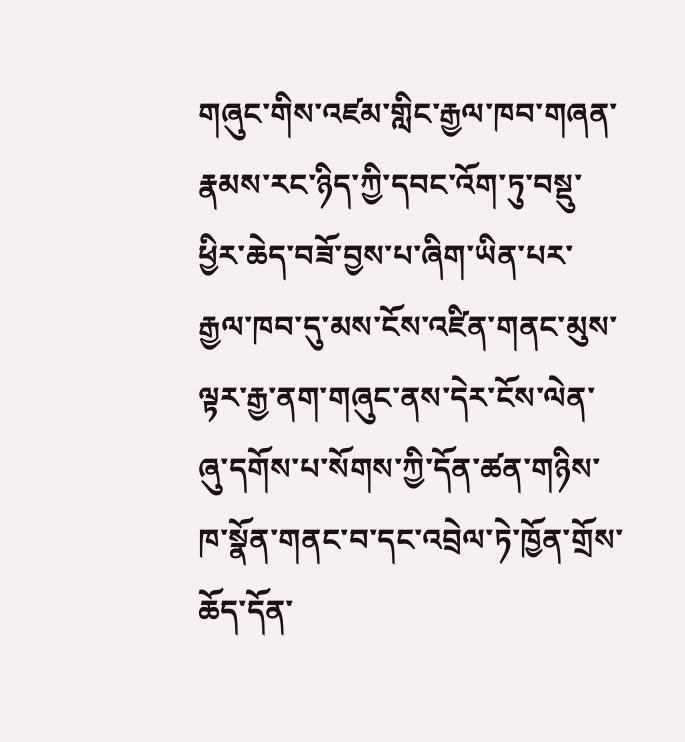གཞུང་གིས་འཛམ་གླིང་རྒྱལ་ཁབ་གཞན་རྣམས་རང་ཉིད་ཀྱི་དབང་འོག་ཏུ་བསྡུ་ཕྱིར་ཆེད་བཟོ་བྱས་པ་ཞིག་ཡིན་པར་རྒྱལ་ཁབ་དུ་མས་ངོས་འཛིན་གནང་མུས་ལྟར་རྒྱ་ནག་གཞུང་ནས་དེར་ངོས་ལེན་ཞུ་དགོས་པ་སོགས་ཀྱི་དོན་ཚན་གཉིས་ཁ་སྣོན་གནང་བ་དང་འབྲེལ་ཏེ་ཁྱོན་གྲོས་ཆོད་དོན་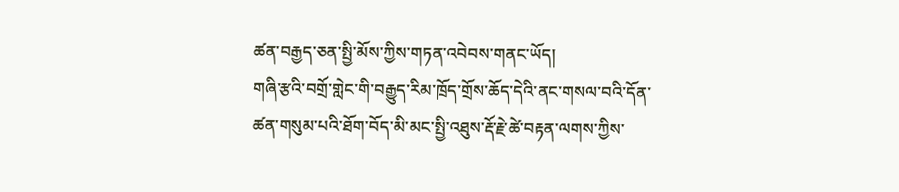ཚན་བརྒྱད་ཅན་སྤྱི་མོས་ཀྱིས་གཏན་འབེབས་གནང་ཡོད།
གཞི་རྩའི་བགྲོ་གླེང་གི་བརྒྱུད་རིམ་ཁྲོད་གྲོས་ཆོད་དེའི་ནང་གསལ་བའི་དོན་ཚན་གསུམ་པའི་ཐོག་བོད་མི་མང་སྤྱི་འཐུས་རྡོ་རྗེ་ཚེ་བརྟན་ལགས་ཀྱིས་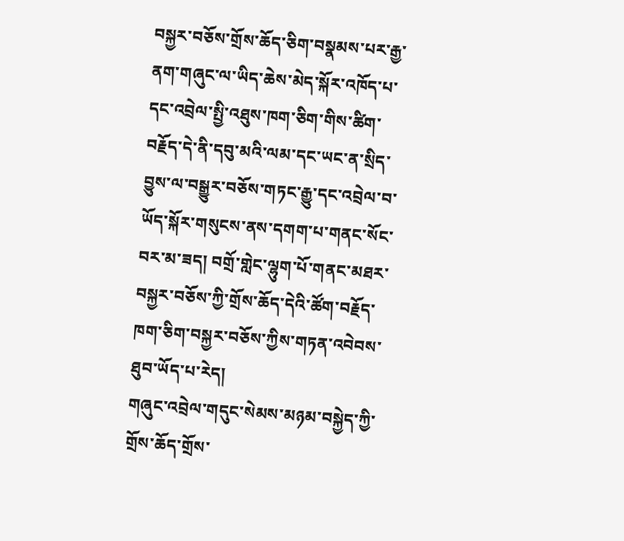བསྐྱར་བཅོས་གྲོས་ཆོད་ཅིག་བསྣམས་པར་རྒྱ་ནག་གཞུང་ལ་ཡིད་ཆེས་མེད་སྐོར་འཁོད་པ་དང་འབྲེལ་སྤྱི་འཐུས་ཁག་ཅིག་གིས་ཚིག་བརྗོད་དེ་ནི་དབུ་མའི་ལམ་དང་ཡང་ན་སྲིད་བྱུས་ལ་བསྒྱུར་བཅོས་གཏང་རྒྱུ་དང་འབྲེལ་བ་ཡོད་སྐོར་གསུངས་ནས་དགག་པ་གནང་སོང་བར་མ་ཟད། བགྲོ་གླེང་ལྷུག་པོ་གནང་མཐར་བསྐྱར་བཅོས་ཀྱི་གྲོས་ཆོད་དེའི་ཚོག་བརྗོད་ཁག་ཅིག་བསྐྱར་བཅོས་ཀྱིས་གཏན་འབེབས་ཐུབ་ཡོད་པ་རེད།
གཞུང་འབྲེལ་གདུང་སེམས་མཉམ་བསྐྱེད་ཀྱི་གྲོས་ཆོད་གྲོས་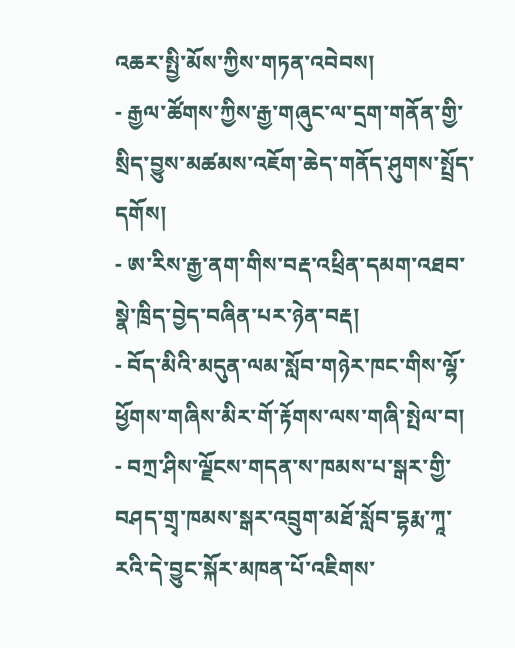འཆར་སྤྱི་མོས་ཀྱིས་གཏན་འབེབས།
- རྒྱལ་ཚོགས་ཀྱིས་རྒྱ་གཞུང་ལ་དྲག་གནོན་གྱི་སྲིད་བྱུས་མཚམས་འཇོག་ཆེད་གནོད་ཤུགས་སྤྲོད་དགོས།
- ཨ་རིས་རྒྱ་ནག་གིས་བརྡ་འཕྲིན་དམག་འཐབ་སྣེ་ཁྲིད་བྱེད་བཞིན་པར་ཉེན་བརྡ།
- བོད་མིའི་མདུན་ལམ་སློབ་གཉེར་ཁང་གིས་ལྷོ་ཕྱོགས་གཞིས་མིར་གོ་རྟོགས་ལས་གཞི་སྤེལ་བ།
- བཀྲ་ཤིས་ལྗོངས་གདན་ས་ཁམས་པ་སྒར་གྱི་བཤད་གྲྭ་ཁམས་སྒར་འབྲུག་མཐོ་སློབ་དྷརྨ་ཀཱ་རའི་དེ་བྱུང་སྐོར་མཁན་པོ་འཇིགས་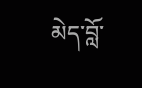མེད་བློ་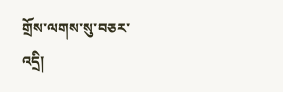གྲོས་ལགས་སུ་བཅར་འདྲི།